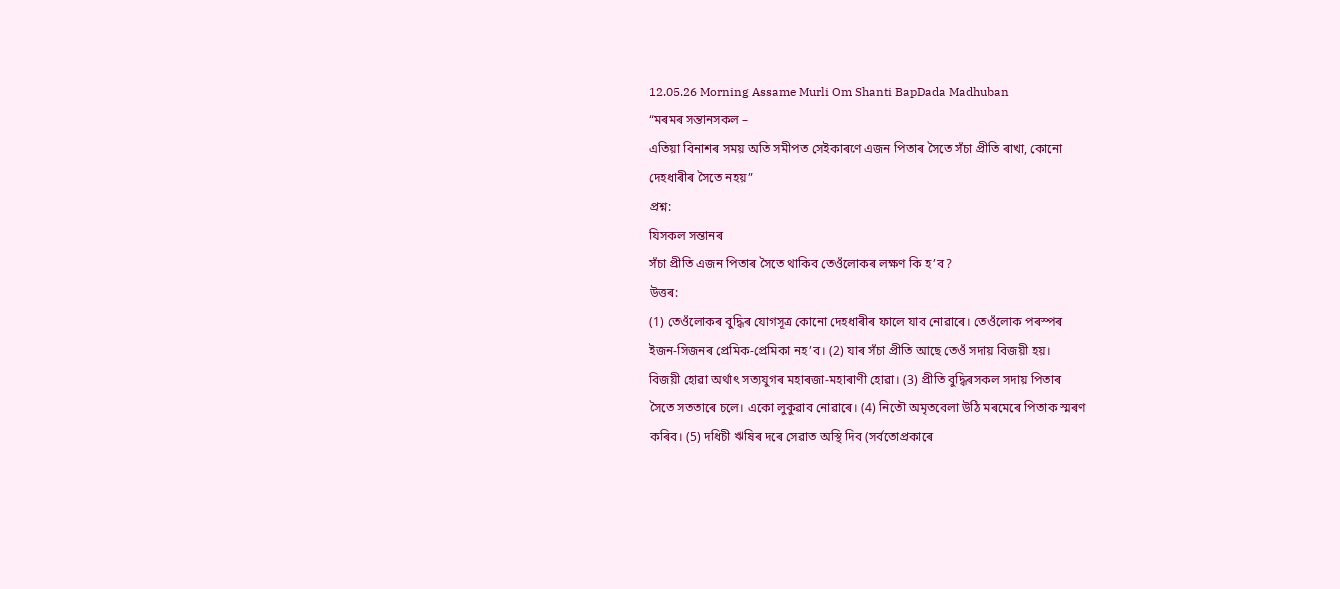12.05.26 Morning Assame Murli Om Shanti BapDada Madhuban
“মৰমৰ সন্তানসকল –
এতিয়া বিনাশৰ সময় অতি সমীপত সেইকাৰণে এজন পিতাৰ সৈতে সঁচা প্ৰীতি ৰাখা, কোনো
দেহধাৰীৰ সৈতে নহয়”
প্ৰশ্ন:
যিসকল সন্তানৰ
সঁচা প্ৰীতি এজন পিতাৰ সৈতে থাকিব তেওঁলোকৰ লক্ষণ কি হ’ব?
উত্তৰ:
(1) তেওঁলোকৰ বুদ্ধিৰ যোগসূত্ৰ কোনো দেহধাৰীৰ ফালে যাব নোৱাৰে। তেওঁলোক পৰস্পৰ
ইজন-সিজনৰ প্ৰেমিক-প্ৰেমিকা নহ’ব। (2) যাৰ সঁচা প্ৰীতি আছে তেওঁ সদায় বিজয়ী হয়।
বিজয়ী হোৱা অৰ্থাৎ সত্যযুগৰ মহাৰজা-মহাৰাণী হোৱা। (3) প্ৰীতি বুদ্ধিৰসকল সদায় পিতাৰ
সৈতে সততাৰে চলে। একো লুকুৱাব নোৱাৰে। (4) নিতৌ অমৃতবেলা উঠি মৰমেৰে পিতাক স্মৰণ
কৰিব। (5) দধিচী ঋষিৰ দৰে সেৱাত অস্থি দিব (সৰ্বতোপ্ৰকাৰে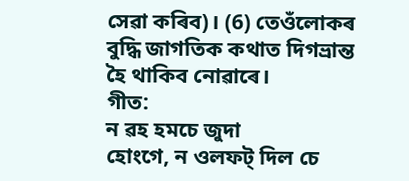সেৱা কৰিব)। (6) তেওঁলোকৰ
বুদ্ধি জাগতিক কথাত দিগভ্ৰান্ত হৈ থাকিব নোৱাৰে।
গীত:
ন ৱহ হমচে জুদা
হোংগে, ন ওলফট্ দিল চে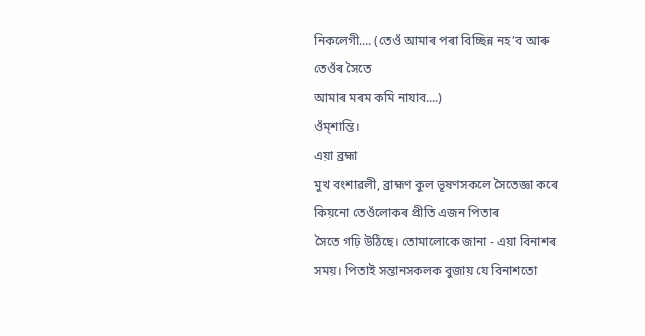নিকলেগী.... (তেওঁ আমাৰ পৰা বিচ্ছিন্ন নহ’ব আৰু তেওঁৰ সৈতে
আমাৰ মৰম কমি নাযাব....)
ওঁম্শান্তি।
এয়া ব্ৰহ্মা
মুখ বংশাৱলী, ব্ৰাহ্মণ কুল ভূষণসকলে সৈতেজ্ঞা কৰে কিয়নো তেওঁলোকৰ প্ৰীতি এজন পিতাৰ
সৈতে গঢ়ি উঠিছে। তোমালোকে জানা - এয়া বিনাশৰ সময়। পিতাই সন্তানসকলক বুজায় যে বিনাশতো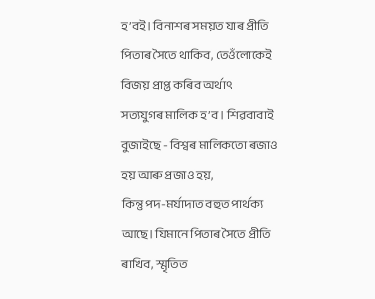হ’বই। বিনাশৰ সময়ত যাৰ প্ৰীতি পিতাৰ সৈতে থাকিব, তেওঁলোকেই বিজয় প্ৰাপ্ত কৰিব অৰ্থাৎ
সত্যযুগৰ মালিক হ’ব। শিৱবাবাই বুজাইছে - বিশ্বৰ মালিকতো ৰজাও হয় আৰু প্ৰজাও হয়,
কিন্তু পদ-মৰ্যাদাত বহুত পাৰ্থক্য আছে। যিমানে পিতাৰ সৈতে প্ৰীতি ৰাখিব, স্মৃতিত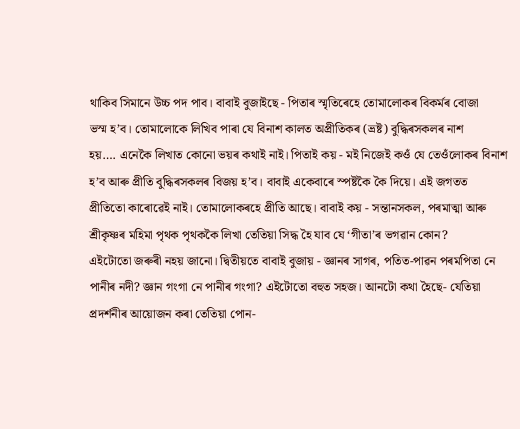থাকিব সিমানে উচ্চ পদ পাব। বাবাই বুজাইছে - পিতাৰ স্মৃতিৰেহে তোমালোকৰ বিকৰ্মৰ বোজা
ভস্ম হ’ব। তোমালোকে লিখিব পাৰা যে বিনাশ কালত অপ্ৰীতিকৰ (ভ্ৰষ্ট) বুদ্ধিৰসকলৰ নাশ
হয়…. এনেকৈ লিখাত কোনো ভয়ৰ কথাই নাই। পিতাই কয় - মই নিজেই কওঁ যে তেওঁলোকৰ বিনাশ
হ’ব আৰু প্ৰীতি বুদ্ধিৰসকলৰ বিজয় হ’ব। বাবাই একেবাৰে স্পষ্টকৈ কৈ দিয়ে। এই জগতত
প্ৰীতিতো কাৰোৱেই নাই। তোমালোকৰহে প্ৰীতি আছে। বাবাই কয় - সন্তানসকল, পৰমাত্মা আৰু
শ্ৰীকৃষ্ণৰ মহিমা পৃথক পৃথককৈ লিখা তেতিয়া সিদ্ধ হৈ যাব যে ‘গীতা’ৰ ভগৱান কোন?
এইটোতো জৰুৰী নহয় জানো। দ্বিতীয়তে বাবাই বুজায় - জ্ঞানৰ সাগৰ, পতিত-পাৱন পৰমপিতা নে
পানীৰ নদী? জ্ঞান গংগা নে পানীৰ গংগা? এইটোতো বহুত সহজ। আনটো কথা হৈছে- যেতিয়া
প্ৰদৰ্শনীৰ আয়োজন কৰা তেতিয়া পোন-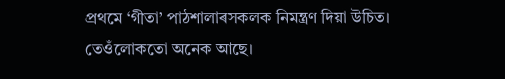প্ৰথমে ‘গীতা’ পাঠশালাৰসকলক নিমন্ত্ৰণ দিয়া উচিত।
তেওঁলোকতো অনেক আছে।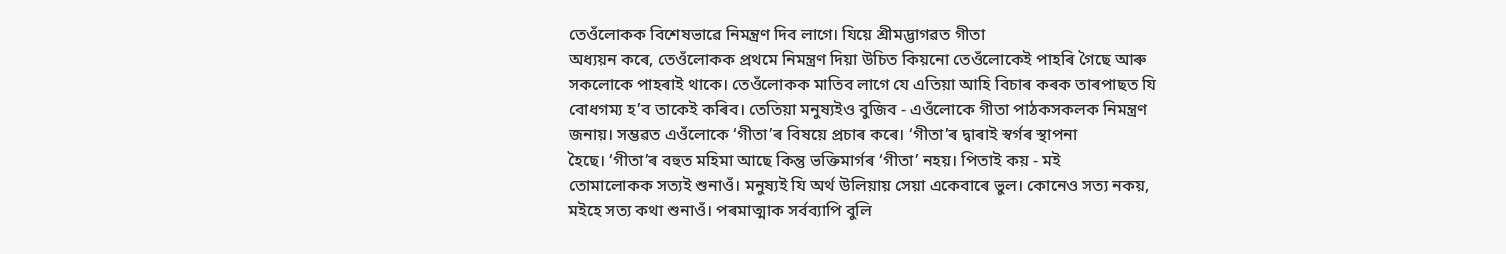তেওঁলোকক বিশেষভাৱে নিমন্ত্ৰণ দিব লাগে। যিয়ে শ্ৰীমদ্ভাগৱত গীতা
অধ্যয়ন কৰে, তেওঁলোকক প্ৰথমে নিমন্ত্ৰণ দিয়া উচিত কিয়নো তেওঁলোকেই পাহৰি গৈছে আৰু
সকলোকে পাহৰাই থাকে। তেওঁলোকক মাতিব লাগে যে এতিয়া আহি বিচাৰ কৰক তাৰপাছত যি
বোধগম্য হ’ব তাকেই কৰিব। তেতিয়া মনুষ্যইও বুজিব - এওঁলোকে গীতা পাঠকসকলক নিমন্ত্ৰণ
জনায়। সম্ভৱত এওঁলোকে ‘গীতা’ৰ বিষয়ে প্ৰচাৰ কৰে। ‘গীতা’ৰ দ্বাৰাই স্বৰ্গৰ স্থাপনা
হৈছে। ‘গীতা’ৰ বহুত মহিমা আছে কিন্তু ভক্তিমাৰ্গৰ ‘গীতা’ নহয়। পিতাই কয় - মই
তোমালোকক সত্যই শুনাওঁ। মনুষ্যই যি অৰ্থ উলিয়ায় সেয়া একেবাৰে ভুল। কোনেও সত্য নকয়,
মইহে সত্য কথা শুনাওঁ। পৰমাত্মাক সৰ্বব্যাপি বুলি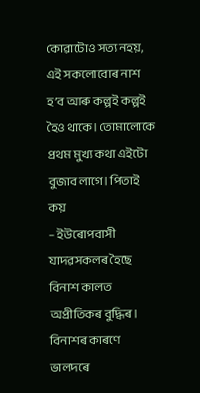কোৱাটোও সত্য নহয়, এই সকলোবোৰ নাশ
হ’ব আৰু কল্পই কল্পই হৈও থাকে। তোমালোকে প্ৰথম মুখ্য কথা এইটো বুজাব লাগে। পিতাই কয়
– ইউৰোপবাসী যাদৱসকলৰ হৈছে বিনাশ কালত অপ্ৰীতিকৰ বুদ্ধিৰ। বিনাশৰ কাৰণে ভালদৰে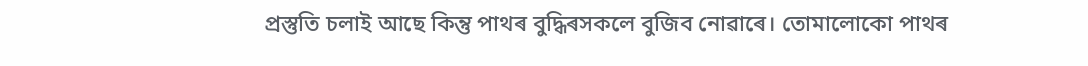প্ৰস্তুতি চলাই আছে কিন্তু পাথৰ বুদ্ধিৰসকলে বুজিব নোৱাৰে। তোমালোকো পাথৰ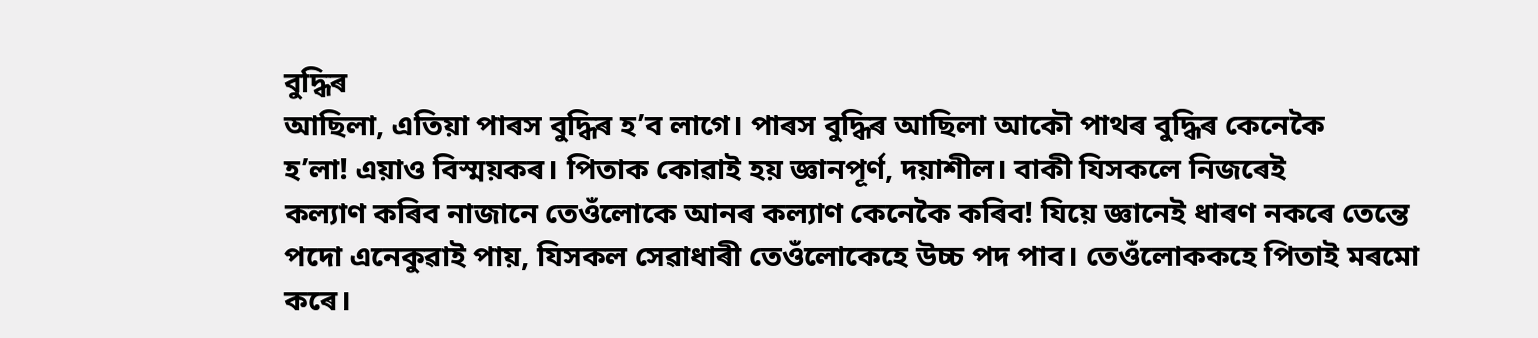বুদ্ধিৰ
আছিলা, এতিয়া পাৰস বুদ্ধিৰ হ’ব লাগে। পাৰস বুদ্ধিৰ আছিলা আকৌ পাথৰ বুদ্ধিৰ কেনেকৈ
হ’লা! এয়াও বিস্ময়কৰ। পিতাক কোৱাই হয় জ্ঞানপূৰ্ণ, দয়াশীল। বাকী যিসকলে নিজৰেই
কল্যাণ কৰিব নাজানে তেওঁলোকে আনৰ কল্যাণ কেনেকৈ কৰিব! যিয়ে জ্ঞানেই ধাৰণ নকৰে তেন্তে
পদো এনেকুৱাই পায়, যিসকল সেৱাধাৰী তেওঁলোকেহে উচ্চ পদ পাব। তেওঁলোককহে পিতাই মৰমো
কৰে।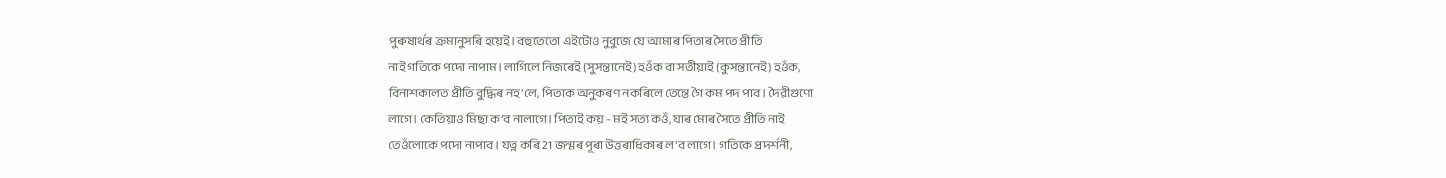পুৰুষাৰ্থৰ ক্ৰমানুসৰি হয়েই। বহুতেতো এইটোও নুবুজে যে আমাৰ পিতাৰ সৈতে প্ৰীতি
নাই গতিকে পদো নাপাম। লাগিলে নিজৰেই (সুসন্তানেই) হওঁক বা সতীয়াই (কুসন্তানেই) হওঁক,
বিনাশকালত প্ৰীতি বুদ্ধিৰ নহ’লে, পিতাক অনুকৰণ নকৰিলে তেন্তে গৈ কম পদ পাব। দৈৱীগুণো
লাগে। কেতিয়াও মিছা ক’ব নালাগে। পিতাই কয় - মই সত্য কওঁ, যাৰ মোৰ সৈতে প্ৰীতি নাই
তেওঁলোকে পদো নাপাব। যত্ন কৰি 21 জন্মৰ পূৰা উত্তৰাধিকাৰ ল’ব লাগে। গতিকে প্ৰদৰ্শনী,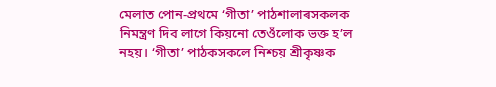মেলাত পোন-প্ৰথমে ‘গীতা’ পাঠশালাৰসকলক নিমন্ত্ৰণ দিব লাগে কিয়নো তেওঁলোক ভক্ত হ’ল
নহয়। ‘গীতা’ পাঠকসকলে নিশ্চয় শ্ৰীকৃষ্ণক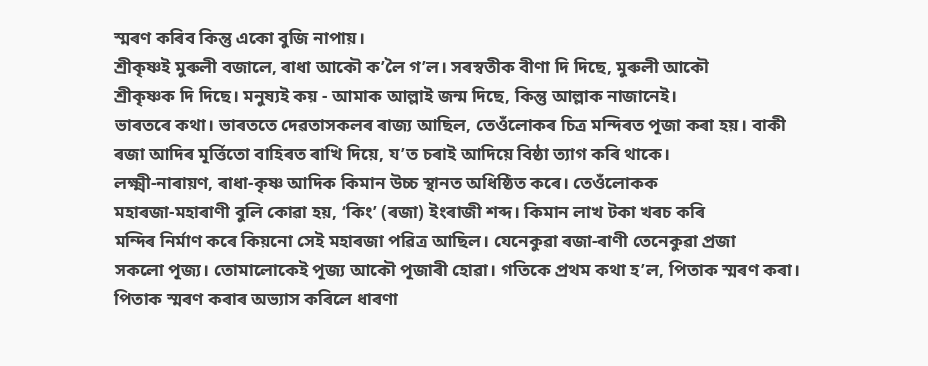স্মৰণ কৰিব কিন্তু একো বুজি নাপায়।
শ্ৰীকৃষ্ণই মুৰুলী বজালে, ৰাধা আকৌ ক’লৈ গ’ল। সৰস্বতীক বীণা দি দিছে, মুৰুলী আকৌ
শ্ৰীকৃষ্ণক দি দিছে। মনুষ্যই কয় - আমাক আল্লাই জন্ম দিছে, কিন্তু আল্লাক নাজানেই।
ভাৰতৰে কথা। ভাৰততে দেৱতাসকলৰ ৰাজ্য আছিল, তেওঁলোকৰ চিত্ৰ মন্দিৰত পূজা কৰা হয়। বাকী
ৰজা আদিৰ মূৰ্ত্তিতো বাহিৰত ৰাখি দিয়ে, য’ত চৰাই আদিয়ে বিষ্ঠা ত্যাগ কৰি থাকে।
লক্ষ্মী-নাৰায়ণ, ৰাধা-কৃষ্ণ আদিক কিমান উচ্চ স্থানত অধিষ্ঠিত কৰে। তেওঁলোকক
মহাৰজা-মহাৰাণী বুলি কোৱা হয়, ‘কিং’ (ৰজা) ইংৰাজী শব্দ। কিমান লাখ টকা খৰচ কৰি
মন্দিৰ নিৰ্মাণ কৰে কিয়নো সেই মহাৰজা পৱিত্ৰ আছিল। যেনেকুৱা ৰজা-ৰাণী তেনেকুৱা প্ৰজা
সকলো পূজ্য। তোমালোকেই পূজ্য আকৌ পূজাৰী হোৱা। গতিকে প্ৰথম কথা হ’ল, পিতাক স্মৰণ কৰা।
পিতাক স্মৰণ কৰাৰ অভ্যাস কৰিলে ধাৰণা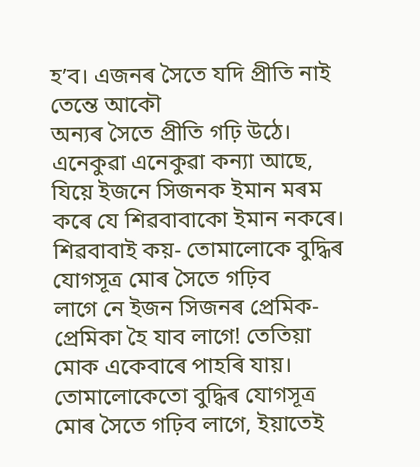হ’ব। এজনৰ সৈতে যদি প্ৰীতি নাই তেন্তে আকৌ
অন্যৰ সৈতে প্ৰীতি গঢ়ি উঠে। এনেকুৱা এনেকুৱা কন্যা আছে, যিয়ে ইজনে সিজনক ইমান মৰম
কৰে যে শিৱবাবাকো ইমান নকৰে। শিৱবাবাই কয়- তোমালোকে বুদ্ধিৰ যোগসূত্ৰ মোৰ সৈতে গঢ়িব
লাগে নে ইজন সিজনৰ প্ৰেমিক-প্ৰেমিকা হৈ যাব লাগে! তেতিয়া মোক একেবাৰে পাহৰি যায়।
তোমালোকেতো বুদ্ধিৰ যোগসূত্ৰ মোৰ সৈতে গঢ়িব লাগে, ইয়াতেই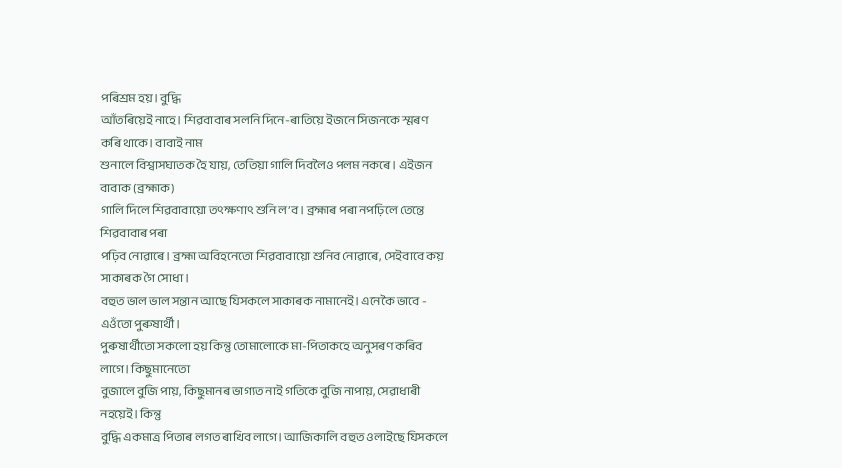পৰিশ্ৰম হয়। বুদ্ধি
আঁতৰিয়েই নাহে। শিৱবাবাৰ সলনি দিনে-ৰাতিয়ে ইজনে সিজনকে স্মৰণ কৰি থাকে। বাবাই নাম
শুনালে বিশ্বাসঘাতক হৈ যায়, তেতিয়া গালি দিবলৈও পলম নকৰে। এইজন বাবাক (ব্ৰহ্মাক)
গালি দিলে শিৱবাবায়ো তৎক্ষণাৎ শুনি ল’ব। ব্ৰহ্মাৰ পৰা নপঢ়িলে তেন্তে শিৱবাবাৰ পৰা
পঢ়িব নোৱাৰে। ব্ৰহ্মা অবিহনেতো শিৱবাবায়ো শুনিব নোৱাৰে, সেইবাবে কয় সাকাৰক গৈ সোধা।
বহুত ভাল ভাল সন্তান আছে যিসকলে সাকাৰক নামানেই। এনেকৈ ভাবে - এওঁতো পুৰুষাৰ্থী।
পুৰুষাৰ্থীতো সকলো হয় কিন্তু তোমালোকে মা-পিতাকহে অনুসৰণ কৰিব লাগে। কিছুমানেতো
বুজালে বুজি পায়, কিছুমানৰ ভাগ্যত নাই গতিকে বুজি নাপায়, সেৱাধাৰী নহয়েই। কিন্তু
বুদ্ধি একমাত্ৰ পিতাৰ লগত ৰাখিব লাগে। আজিকালি বহুত ওলাইছে যিসকলে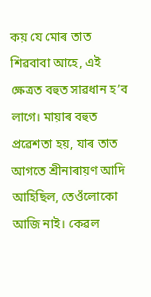কয় যে মোৰ তাত
শিৱবাবা আহে, এই ক্ষেত্ৰত বহুত সাৱধান হ’ব লাগে। মায়াৰ বহুত প্ৰৱেশতা হয়, যাৰ তাত
আগতে শ্ৰীনাৰায়ণ আদি আহিছিল, তেওঁলোকো আজি নাই। কেৱল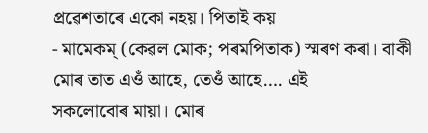প্ৰৱেশতাৰে একো নহয়। পিতাই কয়
- মামেকম্ (কেৱল মোক; পৰমপিতাক) স্মৰণ কৰা। বাকী মোৰ তাত এওঁ আহে, তেওঁ আহে…. এই
সকলোবোৰ মায়া। মোৰ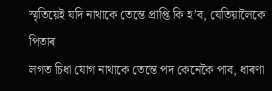স্মৃতিয়েই যদি নাথাকে তেন্তে প্ৰাপ্তি কি হ’ব, যেতিয়ালৈকে পিতাৰ
লগত চিধা যোগ নাথাকে তেন্তে পদ কেনেকৈ পাব, ধাৰণা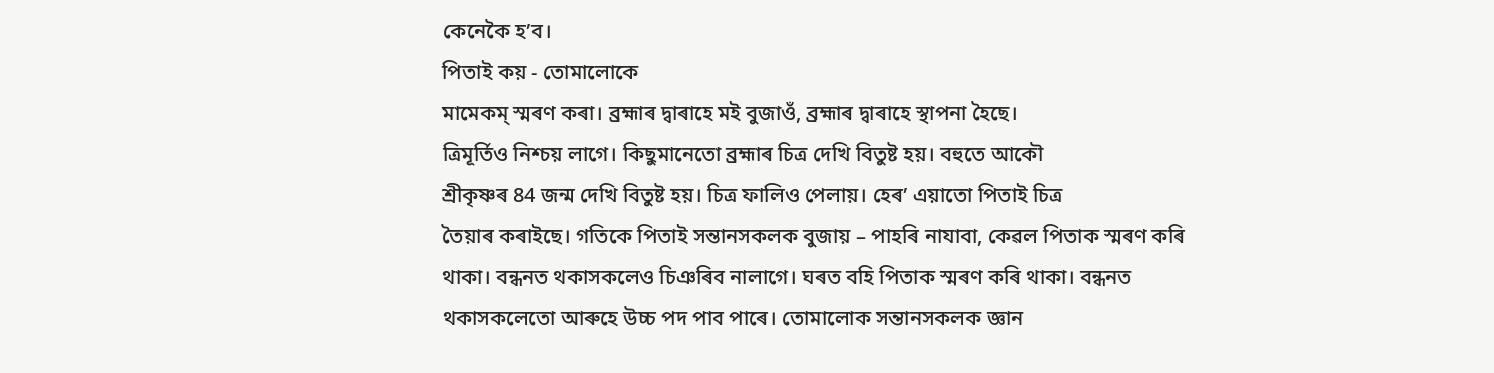কেনেকৈ হ’ব।
পিতাই কয় - তোমালোকে
মামেকম্ স্মৰণ কৰা। ব্ৰহ্মাৰ দ্বাৰাহে মই বুজাওঁ, ব্ৰহ্মাৰ দ্বাৰাহে স্থাপনা হৈছে।
ত্ৰিমূৰ্তিও নিশ্চয় লাগে। কিছুমানেতো ব্ৰহ্মাৰ চিত্ৰ দেখি বিতুষ্ট হয়। বহুতে আকৌ
শ্ৰীকৃষ্ণৰ 84 জন্ম দেখি বিতুষ্ট হয়। চিত্ৰ ফালিও পেলায়। হেৰ’ এয়াতো পিতাই চিত্ৰ
তৈয়াৰ কৰাইছে। গতিকে পিতাই সন্তানসকলক বুজায় – পাহৰি নাযাবা, কেৱল পিতাক স্মৰণ কৰি
থাকা। বন্ধনত থকাসকলেও চিঞৰিব নালাগে। ঘৰত বহি পিতাক স্মৰণ কৰি থাকা। বন্ধনত
থকাসকলেতো আৰুহে উচ্চ পদ পাব পাৰে। তোমালোক সন্তানসকলক জ্ঞান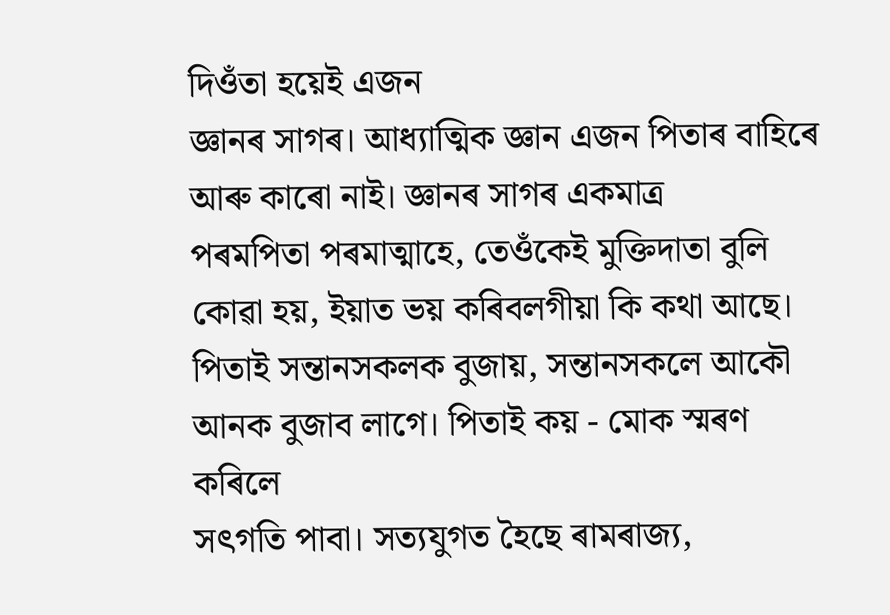দিওঁতা হয়েই এজন
জ্ঞানৰ সাগৰ। আধ্যাত্মিক জ্ঞান এজন পিতাৰ বাহিৰে আৰু কাৰো নাই। জ্ঞানৰ সাগৰ একমাত্ৰ
পৰমপিতা পৰমাত্মাহে, তেওঁকেই মুক্তিদাতা বুলি কোৱা হয়, ইয়াত ভয় কৰিবলগীয়া কি কথা আছে।
পিতাই সন্তানসকলক বুজায়, সন্তানসকলে আকৌ আনক বুজাব লাগে। পিতাই কয় - মোক স্মৰণ কৰিলে
সৎগতি পাবা। সত্যযুগত হৈছে ৰামৰাজ্য,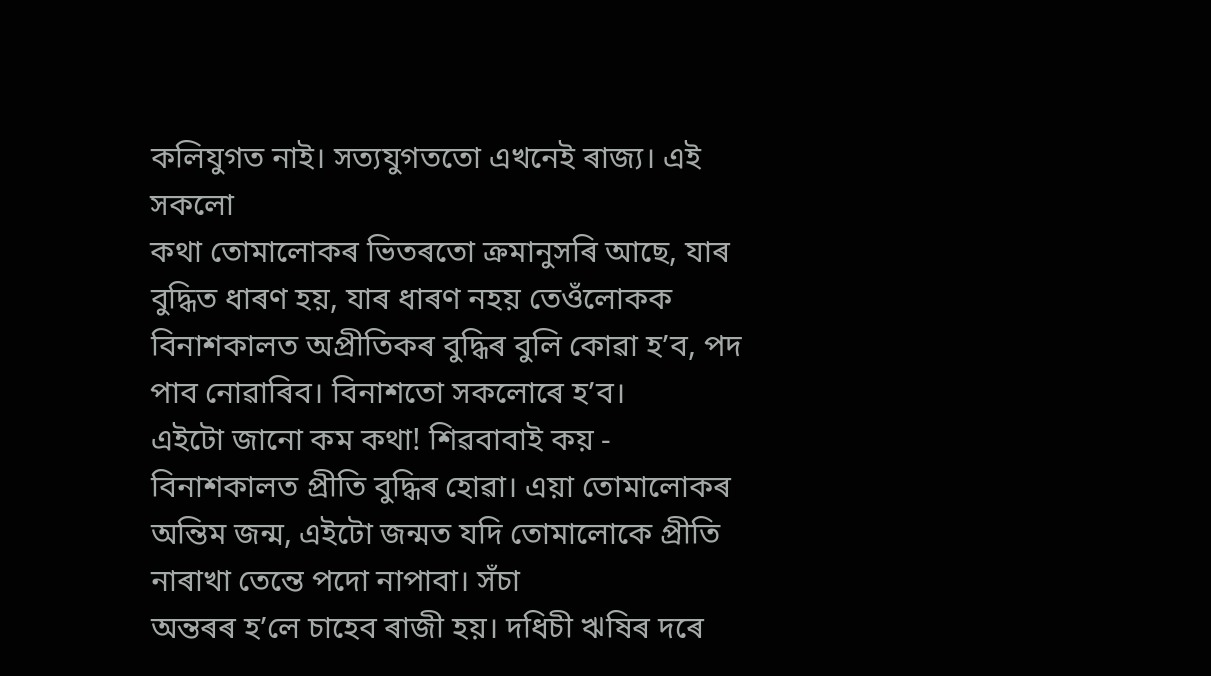কলিযুগত নাই। সত্যযুগততো এখনেই ৰাজ্য। এই সকলো
কথা তোমালোকৰ ভিতৰতো ক্ৰমানুসৰি আছে, যাৰ বুদ্ধিত ধাৰণ হয়, যাৰ ধাৰণ নহয় তেওঁলোকক
বিনাশকালত অপ্ৰীতিকৰ বুদ্ধিৰ বুলি কোৱা হ’ব, পদ পাব নোৱাৰিব। বিনাশতো সকলোৰে হ’ব।
এইটো জানো কম কথা! শিৱবাবাই কয় - বিনাশকালত প্ৰীতি বুদ্ধিৰ হোৱা। এয়া তোমালোকৰ
অন্তিম জন্ম, এইটো জন্মত যদি তোমালোকে প্ৰীতি নাৰাখা তেন্তে পদো নাপাবা। সঁচা
অন্তৰৰ হ’লে চাহেব ৰাজী হয়। দধিচী ঋষিৰ দৰে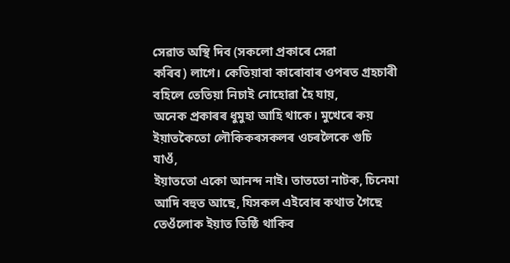সেৱাত অস্থি দিব (সকলো প্ৰকাৰে সেৱা
কৰিব) লাগে। কেতিয়াবা কাৰোবাৰ ওপৰত গ্ৰহচাৰী বহিলে তেতিয়া নিচাই নোহোৱা হৈ যায়,
অনেক প্ৰকাৰৰ ধুমুহা আহি থাকে। মুখেৰে কয় ইয়াতকৈতো লৌকিকৰসকলৰ ওচৰলৈকে গুচি যাওঁ,
ইয়াততো একো আনন্দ নাই। তাততো নাটক, চিনেমা আদি বহুত আছে, যিসকল এইবোৰ কথাত গৈছে
তেওঁলোক ইয়াত তিষ্ঠি থাকিব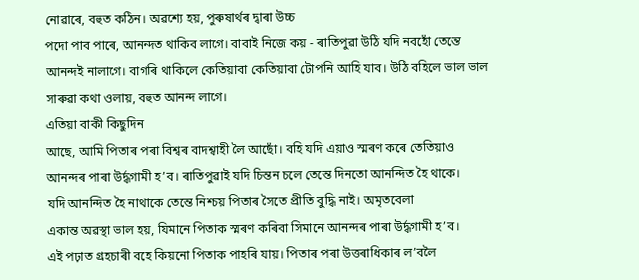নোৱাৰে, বহুত কঠিন। অৱশ্যে হয়, পুৰুষাৰ্থৰ দ্বাৰা উচ্চ
পদো পাব পাৰে, আনন্দত থাকিব লাগে। বাবাই নিজে কয় - ৰাতিপুৱা উঠি যদি নবহোঁ তেন্তে
আনন্দই নালাগে। বাগৰি থাকিলে কেতিয়াবা কেতিয়াবা টোপনি আহি যাব। উঠি বহিলে ভাল ভাল
সাৰুৱা কথা ওলায়, বহুত আনন্দ লাগে।
এতিয়া বাকী কিছুদিন
আছে, আমি পিতাৰ পৰা বিশ্বৰ বাদশ্বাহী লৈ আছোঁ। বহি যদি এয়াও স্মৰণ কৰে তেতিয়াও
আনন্দৰ পাৰা উৰ্দ্ধগামী হ’ব। ৰাতিপুৱাই যদি চিন্তন চলে তেন্তে দিনতো আনন্দিত হৈ থাকে।
যদি আনন্দিত হৈ নাথাকে তেন্তে নিশ্চয় পিতাৰ সৈতে প্ৰীতি বুদ্ধি নাই। অমৃতবেলা
একান্ত অৱস্থা ভাল হয়, যিমানে পিতাক স্মৰণ কৰিবা সিমানে আনন্দৰ পাৰা উৰ্দ্ধগামী হ’ব।
এই পঢ়াত গ্ৰহচাৰী বহে কিয়নো পিতাক পাহৰি যায়। পিতাৰ পৰা উত্তৰাধিকাৰ ল’বলৈ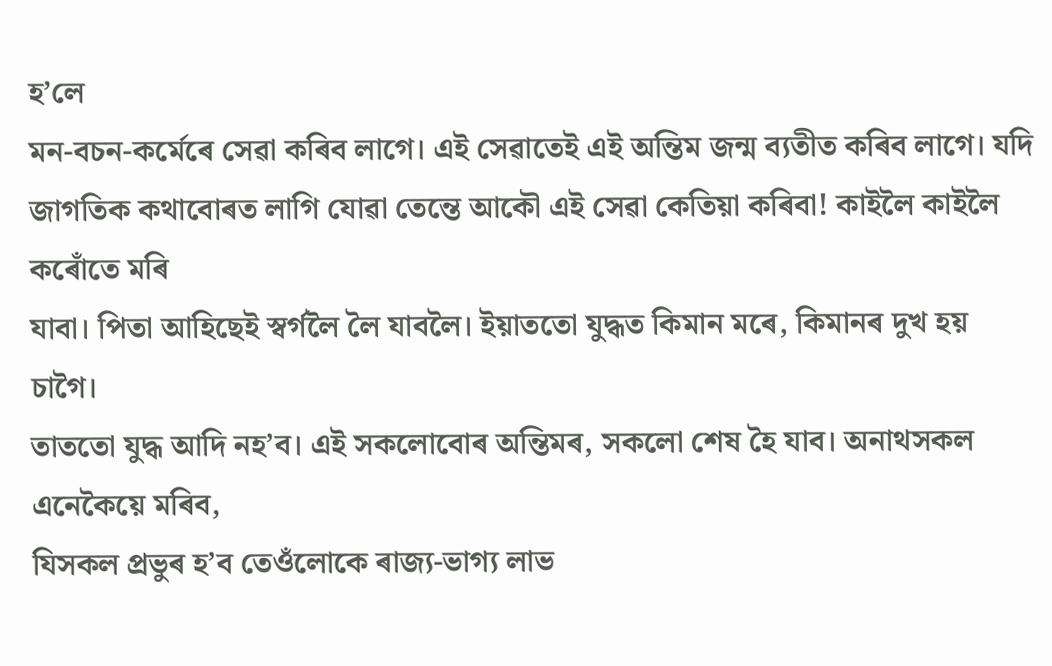হ’লে
মন-বচন-কৰ্মেৰে সেৱা কৰিব লাগে। এই সেৱাতেই এই অন্তিম জন্ম ব্যতীত কৰিব লাগে। যদি
জাগতিক কথাবোৰত লাগি যোৱা তেন্তে আকৌ এই সেৱা কেতিয়া কৰিবা! কাইলৈ কাইলৈ কৰোঁতে মৰি
যাবা। পিতা আহিছেই স্বৰ্গলৈ লৈ যাবলৈ। ইয়াততো যুদ্ধত কিমান মৰে, কিমানৰ দুখ হয় চাগৈ।
তাততো যুদ্ধ আদি নহ’ব। এই সকলোবোৰ অন্তিমৰ, সকলো শেষ হৈ যাব। অনাথসকল এনেকৈয়ে মৰিব,
যিসকল প্ৰভুৰ হ’ব তেওঁলোকে ৰাজ্য-ভাগ্য লাভ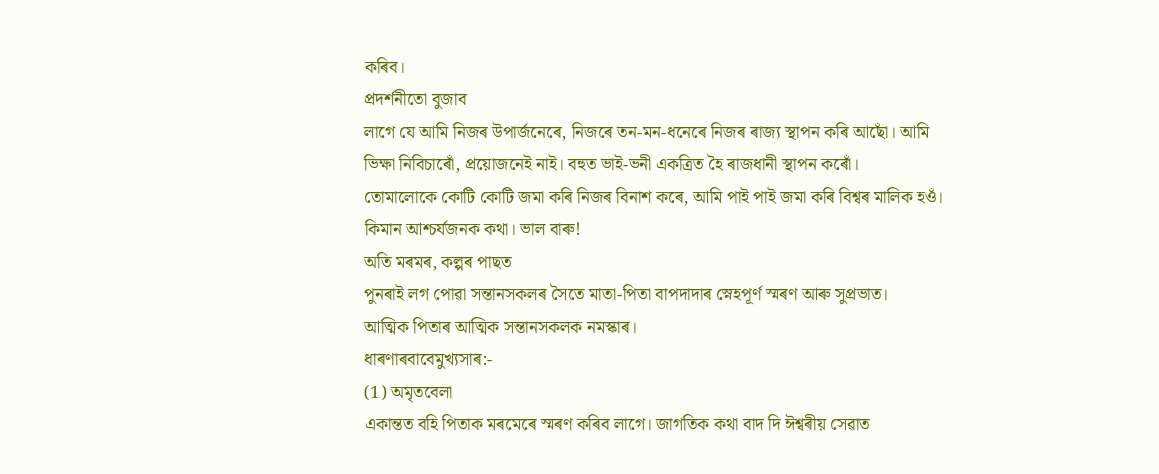কৰিব।
প্ৰদৰ্শনীতো বুজাব
লাগে যে আমি নিজৰ উপাৰ্জনেৰে, নিজৰে তন-মন-ধনেৰে নিজৰ ৰাজ্য স্থাপন কৰি আছোঁ। আমি
ভিক্ষা নিবিচাৰোঁ, প্ৰয়োজনেই নাই। বহুত ভাই-ভনী একত্ৰিত হৈ ৰাজধানী স্থাপন কৰোঁ।
তোমালোকে কোটি কোটি জমা কৰি নিজৰ বিনাশ কৰে, আমি পাই পাই জমা কৰি বিশ্বৰ মালিক হওঁ।
কিমান আশ্চৰ্যজনক কথা। ভাল বাৰু!
অতি মৰমৰ, কল্পৰ পাছত
পুনৰাই লগ পোৱা সন্তানসকলৰ সৈতে মাতা-পিতা বাপদাদাৰ স্নেহপূৰ্ণ স্মৰণ আৰু সুপ্ৰভাত।
আত্মিক পিতাৰ আত্মিক সন্তানসকলক নমস্কাৰ।
ধাৰণাৰবাবেমুখ্যসাৰ:-
(1) অমৃতবেলা
একান্তত বহি পিতাক মৰমেৰে স্মৰণ কৰিব লাগে। জাগতিক কথা বাদ দি ঈশ্বৰীয় সেৱাত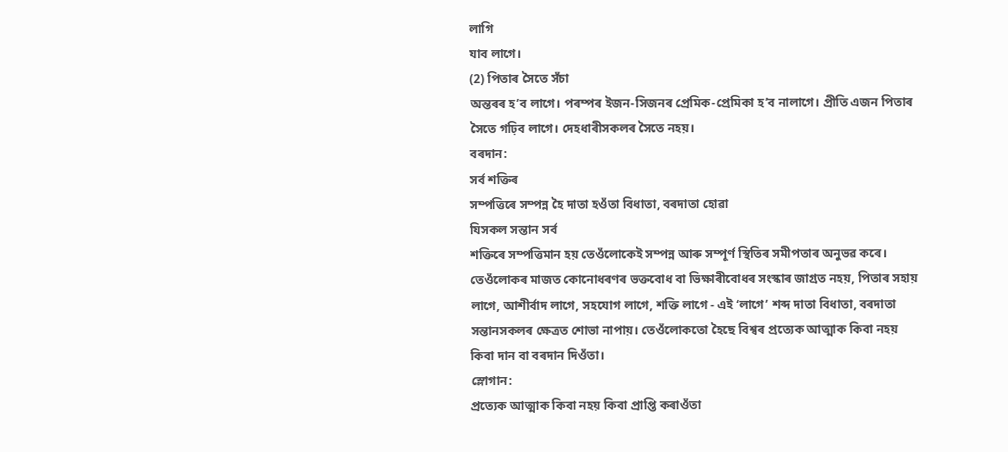লাগি
যাব লাগে।
(2) পিতাৰ সৈতে সঁচা
অন্তৰৰ হ’ব লাগে। পৰম্পৰ ইজন-সিজনৰ প্ৰেমিক-প্ৰেমিকা হ’ব নালাগে। প্ৰীতি এজন পিতাৰ
সৈতে গঢ়িব লাগে। দেহধাৰীসকলৰ সৈতে নহয়।
বৰদান:
সৰ্ব শক্তিৰ
সম্পত্তিৰে সম্পন্ন হৈ দাতা হওঁতা বিধাতা, বৰদাতা হোৱা
যিসকল সন্তান সৰ্ব
শক্তিৰে সম্পত্তিমান হয় তেওঁলোকেই সম্পন্ন আৰু সম্পূৰ্ণ স্থিতিৰ সমীপতাৰ অনুভৱ কৰে।
তেওঁলোকৰ মাজত কোনোধৰণৰ ভক্তবোধ বা ভিক্ষাৰীবোধৰ সংস্কাৰ জাগ্ৰত নহয়, পিতাৰ সহায়
লাগে, আশীৰ্বাদ লাগে, সহযোগ লাগে, শক্তি লাগে - এই ‘লাগে’ শব্দ দাতা বিধাতা, বৰদাতা
সন্তানসকলৰ ক্ষেত্ৰত শোভা নাপায়। তেওঁলোকতো হৈছে বিশ্বৰ প্ৰত্যেক আত্মাক কিবা নহয়
কিবা দান বা বৰদান দিওঁতা।
স্লোগান:
প্ৰত্যেক আত্মাক কিবা নহয় কিবা প্ৰাপ্তি কৰাওঁতা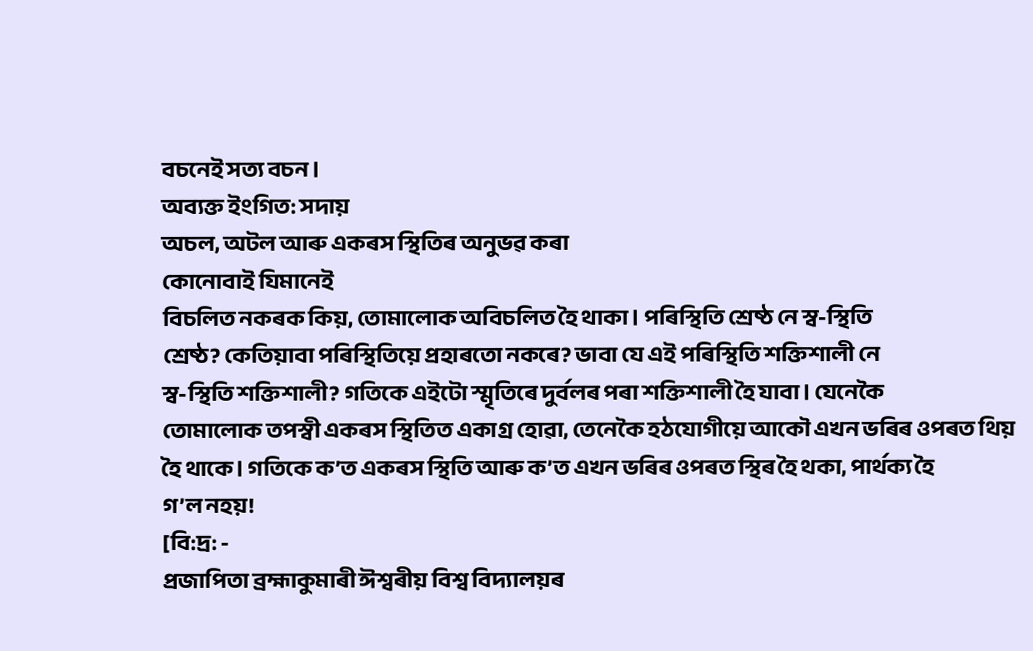বচনেই সত্য বচন।
অব্যক্ত ইংগিত: সদায়
অচল, অটল আৰু একৰস স্থিতিৰ অনুভৱ কৰা
কোনোবাই যিমানেই
বিচলিত নকৰক কিয়, তোমালোক অবিচলিত হৈ থাকা। পৰিস্থিতি শ্ৰেষ্ঠ নে স্ব-স্থিতি
শ্ৰেষ্ঠ? কেতিয়াবা পৰিস্থিতিয়ে প্ৰহাৰতো নকৰে? ভাবা যে এই পৰিস্থিতি শক্তিশালী নে
স্ব-স্থিতি শক্তিশালী? গতিকে এইটো স্মৃতিৰে দুৰ্বলৰ পৰা শক্তিশালী হৈ যাবা। যেনেকৈ
তোমালোক তপস্বী একৰস স্থিতিত একাগ্ৰ হোৱা, তেনেকৈ হঠযোগীয়ে আকৌ এখন ভৰিৰ ওপৰত থিয়
হৈ থাকে। গতিকে ক’ত একৰস স্থিতি আৰু ক’ত এখন ভৰিৰ ওপৰত স্থিৰ হৈ থকা, পাৰ্থক্য হৈ
গ’ল নহয়!
[বি:দ্ৰ: -
প্ৰজাপিতা ব্ৰহ্মাকুমাৰী ঈশ্বৰীয় বিশ্ব বিদ্যালয়ৰ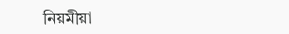নিয়মীয়া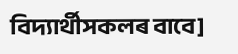বিদ্যাৰ্থীসকলৰ বাবে]